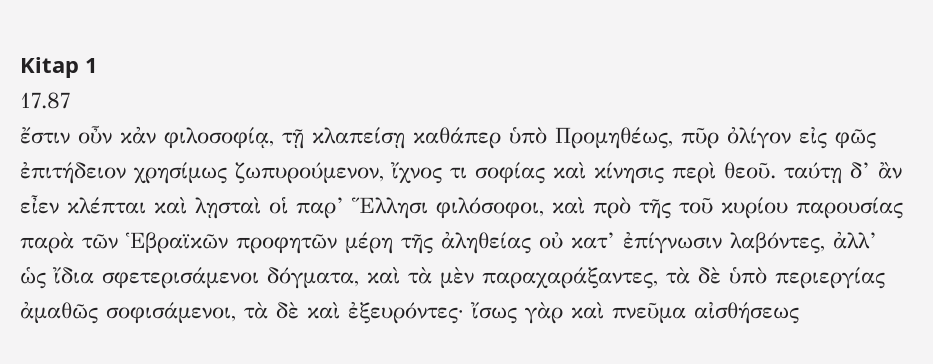Kitap 1
17.87
ἔστιν οὖν κἀν φιλοσοφίᾳ, τῇ κλαπείσῃ καθάπερ ὑπὸ Προμηθέως, πῦρ ὀλίγον εἰς φῶς ἐπιτήδειον χρησίμως ζωπυρούμενον, ἴχνος τι σοφίας καὶ κίνησις περὶ θεοῦ. ταύτῃ δ’ ἂν εἶεν κλέπται καὶ λῃσταὶ οἱ παρ’ Ἕλλησι φιλόσοφοι, καὶ πρὸ τῆς τοῦ κυρίου παρουσίας παρὰ τῶν Ἑβραϊκῶν προφητῶν μέρη τῆς ἀληθείας οὐ κατ’ ἐπίγνωσιν λαβόντες, ἀλλ’ ὡς ἴδια σφετερισάμενοι δόγματα, καὶ τὰ μὲν παραχαράξαντες, τὰ δὲ ὑπὸ περιεργίας ἀμαθῶς σοφισάμενοι, τὰ δὲ καὶ ἐξευρόντες· ἴσως γὰρ καὶ πνεῦμα αἰσθήσεως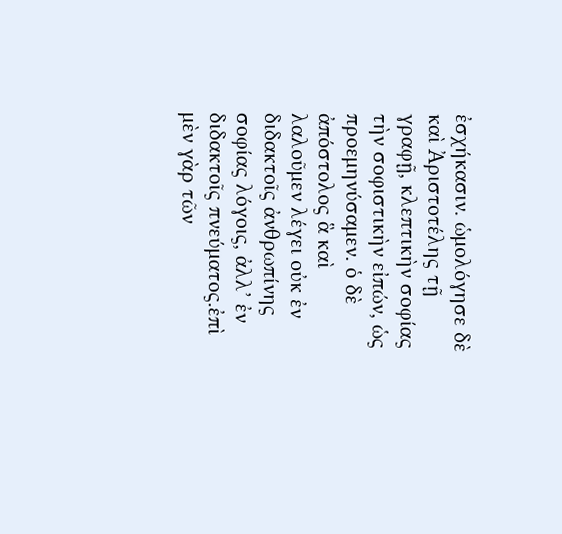ἐσχήκασιν. ὡμολόγησε δὲ καὶ Ἀριστοτέλης τῇ γραφῇ, κλεπτικὴν σοφίας τὴν σοφιστικὴν εἰπών, ὡς προεμηνύσαμεν. ὁ δὲ ἀπόστολος ἃ καὶ λαλοῦμεν λέγει οὐκ ἐν διδακτοῖς ἀνθρωπίνης σοφίας λόγοις, ἀλλ’ ἐν διδακτοῖς πνεύματος.ἐπὶ μὲν γὰρ τῶν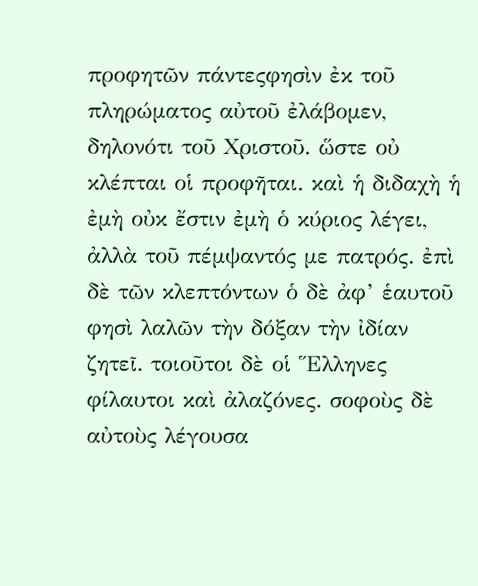προφητῶν πάντεςφησὶν ἐκ τοῦ πληρώματος αὐτοῦ ἐλάβομεν, δηλονότι τοῦ Χριστοῦ. ὥστε οὐ κλέπται οἱ προφῆται. καὶ ἡ διδαχὴ ἡ ἐμὴ οὐκ ἔστιν ἐμὴ ὁ κύριος λέγει, ἀλλὰ τοῦ πέμψαντός με πατρός. ἐπὶ δὲ τῶν κλεπτόντων ὁ δὲ ἀφ’ ἑαυτοῦ φησὶ λαλῶν τὴν δόξαν τὴν ἰδίαν ζητεῖ. τοιοῦτοι δὲ οἱ Ἕλληνες φίλαυτοι καὶ ἀλαζόνες. σοφοὺς δὲ αὐτοὺς λέγουσα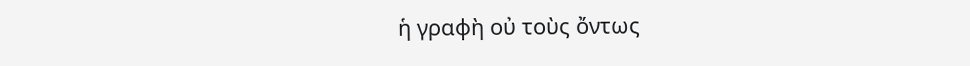ἡ γραφὴ οὐ τοὺς ὄντως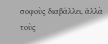σοφοὺς διαβάλλει, ἀλλὰ τοὺς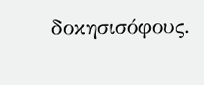δοκησισόφους.